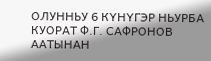ОЛУННЬУ 6 КҮНҮГЭР НЬУРБА КУОРАТ Ф.Г. САФРОНОВ ААТЫНАН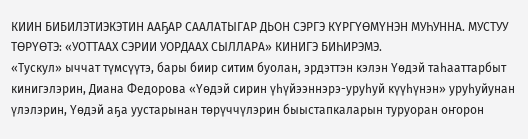КИИН БИБИЛЭТИЭКЭТИН ААҔАР СААЛАТЫГАР ДЬОН СЭРГЭ КҮРГҮӨМҮНЭН МУҺУННА. МУСТУУ ТӨРҮӨТЭ: «УОТТААХ СЭРИИ УОРДААХ СЫЛЛАРА» КИНИГЭ БИҺИРЭМЭ.
«Тускул» ыччат түмсүүтэ, бары биир ситим буолан, эрдэттэн кэлэн Үөдэй таһааттарбыт кинигэлэрин, Диана Федорова «Үөдэй сирин үһүйээннэрэ-уруһуй күүһүнэн» уруһуйунан үлэлэрин, Үөдэй аҕа уустарынан төрүччүлэрин быыстапкаларын туруоран оҥорон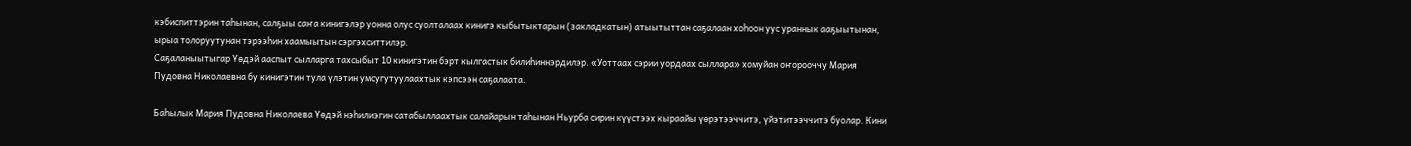кэбиспиттэрин таһынан, салҕыы саҥа кинигэлэр уонна олус суолталаах кинигэ кыбытыктарын (закладкатын) атыытыттан саҕалаан хоһоон уус ураннык ааҕыытынан, ырыа толоруутунан тэрээһин хаамыытын сэргэхситтилэр.
Саҕаланыытыгар Үөдэй ааспыт сылларга тахсыбыт 10 кинигэтин бэрт кылгастык билиһиннэрдилэр. «Уоттаах сэрии уордаах сыллара» хомуйан оҥорооччу Мария Пудовна Николаевна бу кинигэтин тула үлэтин умсугутуулаахтык кэпсээн саҕалаата.

Баһылык Мария Пудовна Николаева Үөдэй нэһилиэгин сатабыллаахтык салайарын таһынан Ньурба сирин күүстээх кыраайы үөрэтээччитэ, үйэтитээччитэ буолар. Кини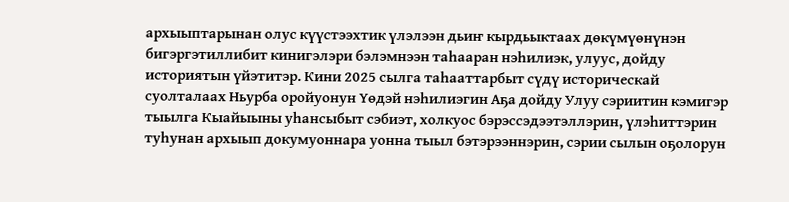архыыптарынан олус күүстээхтик үлэлээн дьиҥ кырдьыктаах дөкүмүөнүнэн бигэргэтиллибит кинигэлэри бэлэмнээн таһааран нэһилиэк, улуус, дойду историятын үйэтитэр. Кини 2025 сылга таһааттарбыт сүдү историческай суолталаах Ньурба оройуонун Үөдэй нэһилиэгин Аҕа дойду Улуу сэриитин кэмигэр тыылга Кыайыыны уһансыбыт сэбиэт, холкуос бэрэссэдээтэллэрин, үлэһиттэрин туһунан архыып докумуоннара уонна тыыл бэтэрээннэрин, сэрии сылын оҕолорун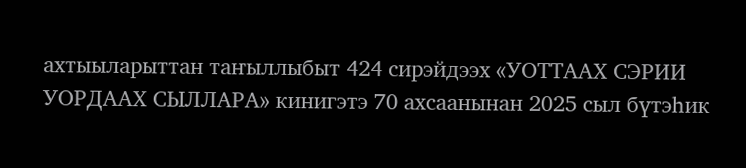ахтыыларыттан таҥыллыбыт 424 сирэйдээх «УОТТААХ СЭРИИ УОРДААХ СЫЛЛАРА» кинигэтэ 70 ахсаанынан 2025 сыл бүтэһик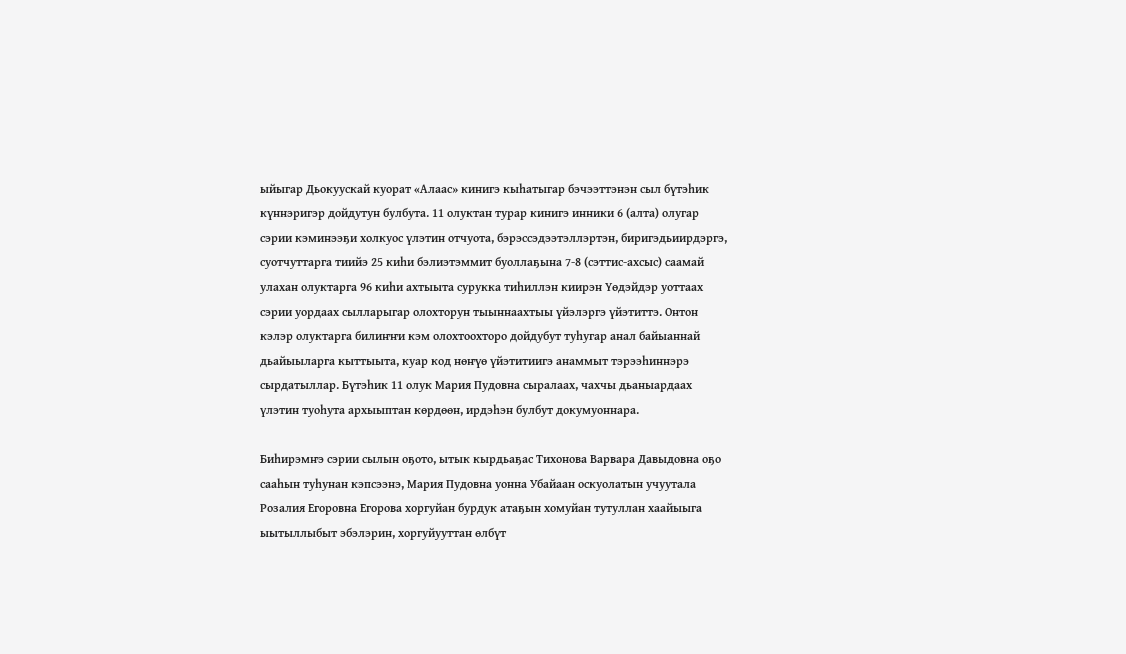ыйыгар Дьокуускай куорат «Алаас» кинигэ кыһатыгар бэчээттэнэн сыл бүтэһик күннэригэр дойдутун булбута. 11 олуктан турар кинигэ инники 6 (алта) олугар сэрии кэминээҕи холкуос үлэтин отчуота, бэрэссэдээтэллэртэн, биригэдьиирдэргэ, суотчуттарга тиийэ 25 киһи бэлиэтэммит буоллаҕына 7-8 (сэттис-ахсыс) саамай улахан олуктарга 96 киһи ахтыыта сурукка тиһиллэн киирэн Үөдэйдэр уоттаах сэрии уордаах сылларыгар олохторун тыыннаахтыы үйэлэргэ үйэтиттэ. Онтон кэлэр олуктарга билиҥҥи кэм олохтоохторо дойдубут туһугар анал байыаннай дьайыыларга кыттыыта, куар код нөҥүө үйэтитиигэ анаммыт тэрээһиннэрэ сырдатыллар. Бүтэһик 11 олук Мария Пудовна сыралаах, чахчы дьаныардаах үлэтин туоһута архыыптан көрдөөн, ирдэһэн булбут докумуоннара.

Биһирэмҥэ сэрии сылын оҕото, ытык кырдьаҕас Тихонова Варвара Давыдовна оҕо сааһын туһунан кэпсээнэ, Мария Пудовна уонна Убайаан оскуолатын учуутала Розалия Егоровна Егорова хоргуйан бурдук атаҕын хомуйан тутуллан хаайыыга ыытыллыбыт эбэлэрин, хоргуйууттан өлбүт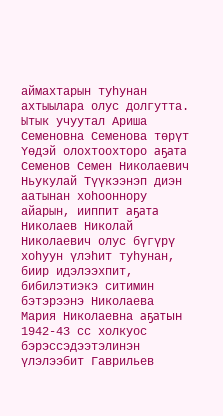аймахтарын туһунан ахтыылара олус долгутта. Ытык учуутал Ариша Семеновна Семенова төрүт Үөдэй олохтоохторо аҕата Семенов Семен Николаевич Ньукулай Түүкээнэп диэн аатынан хоһооннору айарын, ииппит аҕата Николаев Николай Николаевич олус бүгүрү хоһуун үлэһит туһунан, биир идэлээхпит, бибилэтиэкэ ситимин бэтэрээнэ Николаева Мария Николаевна аҕатын 1942-43 сс холкуос бэрэссэдээтэлинэн үлэлээбит Гаврильев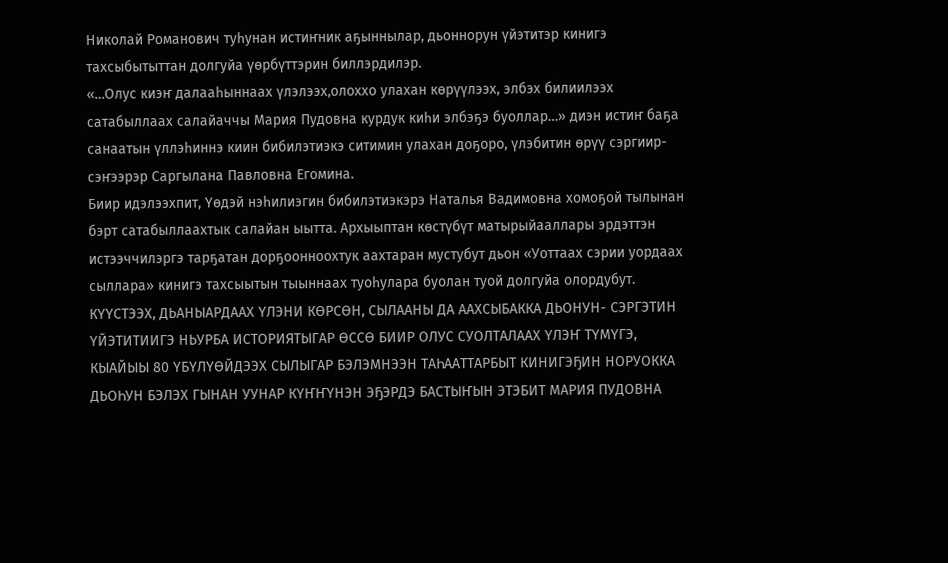Николай Романович туһунан истиҥник аҕыннылар, дьоннорун үйэтитэр кинигэ тахсыбытыттан долгуйа үөрбүттэрин биллэрдилэр.
«…Олус киэҥ далааһыннаах үлэлээх,олоххо улахан көрүүлээх, элбэх билиилээх сатабыллаах салайаччы Мария Пудовна курдук киһи элбэҕэ буоллар…» диэн истиҥ баҕа санаатын үллэһиннэ киин бибилэтиэкэ ситимин улахан доҕоро, үлэбитин өрүү сэргиир-сэҥээрэр Саргылана Павловна Егомина.
Биир идэлээхпит, Үөдэй нэһилиэгин бибилэтиэкэрэ Наталья Вадимовна хомоҕой тылынан бэрт сатабыллаахтык салайан ыытта. Архыыптан көстүбүт матырыйааллары эрдэттэн истээччилэргэ тарҕатан дорҕоонноохтук аахтаран мустубут дьон «Уоттаах сэрии уордаах сыллара» кинигэ тахсыытын тыыннаах туоһулара буолан туой долгуйа олордубут.
КҮҮСТЭЭХ, ДЬАНЫАРДААХ ҮЛЭНИ КӨРСӨН, СЫЛААНЫ ДА ААХСЫБАККА ДЬОНУН- СЭРГЭТИН ҮЙЭТИТИИГЭ НЬУРБА ИСТОРИЯТЫГАР ӨССӨ БИИР ОЛУС СУОЛТАЛААХ ҮЛЭҤ ТҮМҮГЭ, КЫАЙЫЫ 80 ҮБҮЛҮӨЙДЭЭХ СЫЛЫГАР БЭЛЭМНЭЭН ТАҺААТТАРБЫТ КИНИГЭҔИН НОРУОККА ДЬОҺУН БЭЛЭХ ГЫНАН УУНАР КҮҤҤҮНЭН ЭҔЭРДЭ БАСТЫҤЫН ЭТЭБИТ МАРИЯ ПУДОВНА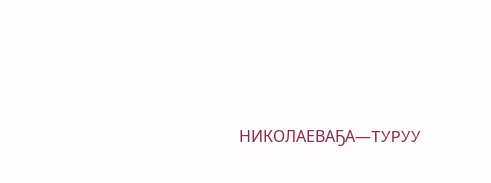НИКОЛАЕВАҔА—ТУРУУ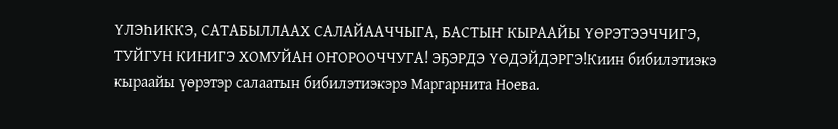ҮЛЭҺИККЭ, САТАБЫЛЛААХ САЛАЙААЧЧЫГА, БАСТЫҤ КЫРААЙЫ ҮӨРЭТЭЭЧЧИГЭ, ТУЙГУН КИНИГЭ ХОМУЙАН ОҤОРООЧЧУГА! ЭҔЭРДЭ ҮӨДЭЙДЭРГЭ!Киин бибилэтиэкэ кыраайы үөрэтэр салаатын бибилэтиэкэрэ Маргарнита Ноева.